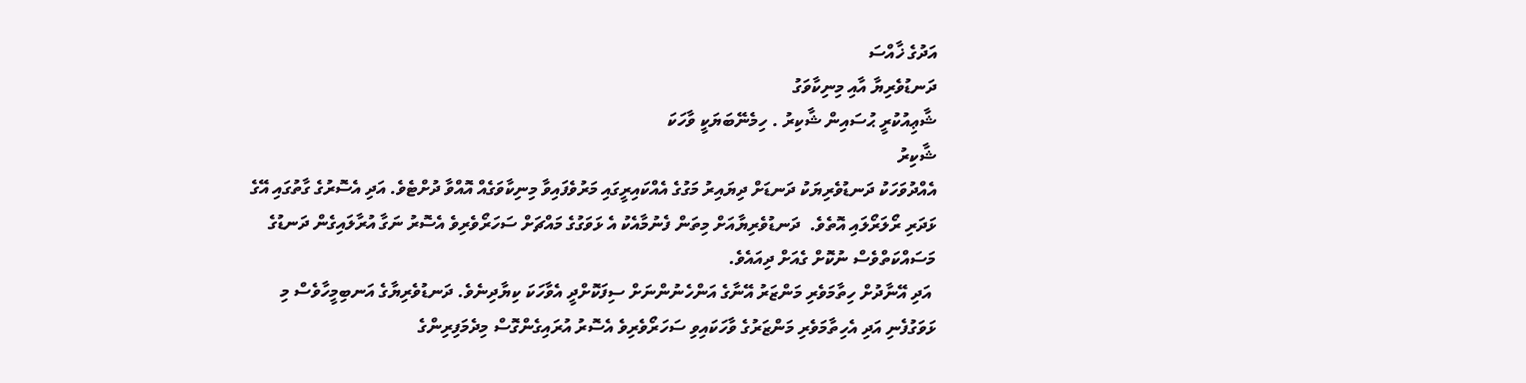އަދުގެ ޚާއްސަ
ދަނޑުވެރިޔާ އާއި މިނިކާވަގު
ޝާޢިއުކުރީ ޙުސައިން ޝާކިރު . ހިމެނޭބަޔަކީ ވާހަކަ
ޝާކިރު
އެއްދުވަހަކު ދަނޑުވެރިޔަކު ދަނޑަށް ދިޔައިރު މަގުގެ އެއްކައިރީގައި މަރުވެފައިވާ މިނިކާވަގެއް އޮއްވާ ދުށްޓެވެ. އަދި އެސޮރުގެ ގާތުގައި އޭގެ ޅަދަރި ރޯލަރޯލައި އޮތެވެ.  ދަނޑުވެރިޔާއަށް މިތަން ފެނުމާއެކު އެ ޅަވަގުގެ މައްޗަށް ސަހަރޯވެރިވެ އެސޮރު ނަގާ އުރާލައިގެން ދަނޑުގެ މަސައްކަތްވެސް ނުކޮށް ގެއަށް ދިއައެވެ.
 އަދި އޭނާދުށް ހިތާމަވެރި މަންޒަރު އޭނާގެ އަންހެނުންނަށް ސިފަކޮށްދީ އެވާހަކަ ކިޔާދިނެވެ. ދަނޑުވެރިޔާގެ އަނބިމީހާވެސް މި ޅަވަގުފެނި އަދި އެހިތާމަވެރި މަންޒަރުގެ ވާހަކައިވި ސަހަރޯވެރިވެ އެސޮރު އުރައިގެންގޮސް މިދެމަފިރިންގެ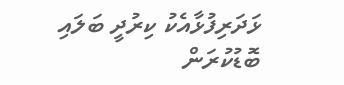ޅަދަރިފުޅާއެކު ކިރުދީ ބަލައި ބޮޑުކުރަން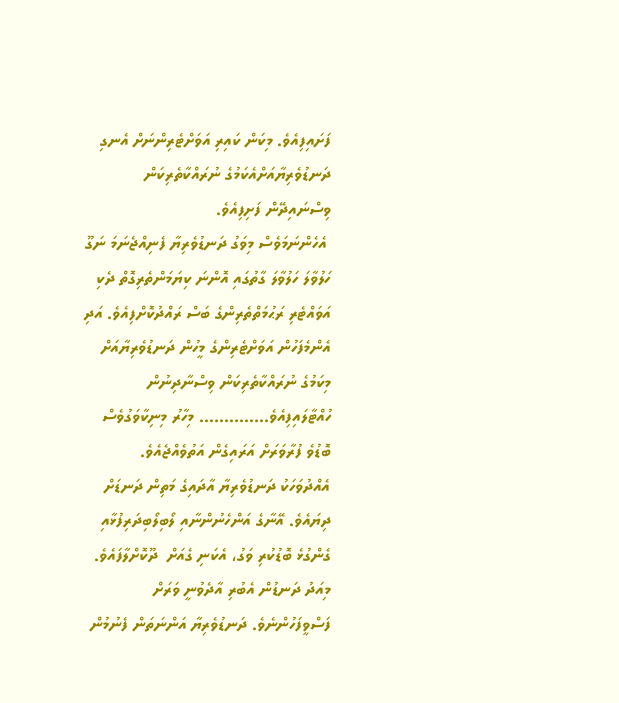ފަށައިފިއެވެ. މިކަން ކައިރި އަވަށްޓެރިންނަށް އެނގި ދަނޑުވެރިޔާއަށްއެކަމުގެ ނުރައްކާތެރިކަން ވިސްނައިދޭން ފަށިފިއެވެ.
 އެހެންނަމަވެސް މިވަގު ދަނޑުވެރިޔާ ފެނިއްޖެނަމަ ނަގޫ ހަލުވާލަ ހަލުވާލަ ގާތުގައި އޮންނަ ކިޔަމަންތެރިގޮތް ދެކި އަވައްޓެރި ރަޙުމަތްތެރިންގެ ބަސް ރައްދުކޮށްފިއެވެ. އަދި އެންމެފަހުން އަވަށްޓެރިންގެ މީހުން ދަނޑުވެރިޔާއަށް މިކަމުގެ ނުރައްކާތެރިކަން ވިސްނާދިނުން ހުއްޓާލައިފިއެވެ.............. މިހާރު މިނިކާވަގުވެސް ބޮޑުވެ ފުރާވަރަށް އަރައިގެން އަތުވެއްޖެއެވެ.
އެއްދުވަހަކު ދަނޑުވެރިޔާ އާދައިގެ މަތިން ދަނޑަށް ދިޔައެވެ. އޭނާގެ އަންހެނުންނާއި ލޯބިލޯބިދަރިފުޅާއި ގެންގުޅެ ބޮޑުކުރި ވަގު، އެކަނި ގެއަށް  ދޫކޮށްލާފައެވެ. މިއަދު ދަނޑުން އެބުރި އާދެވުނީ ވަރަށް ފަސްވީފަހުންނެވެ. ދަނޑުވެރިޔާ އަންނަތަން ފެނުމުން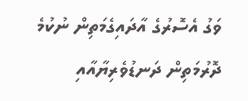ވަގު އެސޮރުގެ އާދައިގެމަތިން ނުކުމެ ދޮރުމަތިން ދަނޑުވެރިޔާއާއި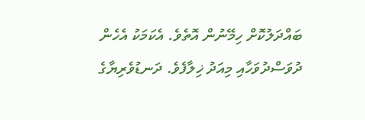ބައްދަލުކޮށް ހިމޭނުން އޮތެވެ. އެކަމަކު އެހެން ދުވަސްދުވަހާއި މިއަދު ޚިލާފެވެ. ދަނޑުވެރިޔާގެ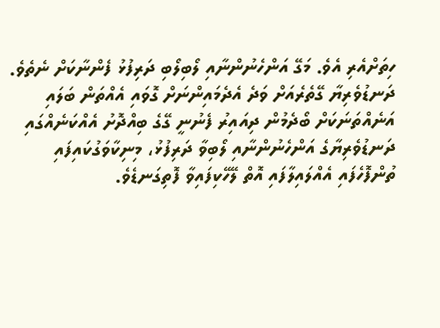ހިތަށްއެރި އެވެ. މަގޭ އަންހެނުންނާއި ލޯބިލޯބި ދަރިފުޅު ފެންނާކަށް ނެތެވެ. ދަނޑުވެރިޔާ ގޭތެރެއަށް ވަދެ އެދެމައިންނަށް ގޮވައި އެއްތަން ބަލައި އަނެއްތަނަކަށް ބޯދެމުން ދިއައިރު ފެނުނީ ގޭގެ ބިއްދޮށު އެއްކަނެއްގައި ދަނޑުވެރިޔާގެ އަންހެނުންނާއި ލޯބިވާ ދަރިފުޅު، މިނިކާވަގުކައިފައި ތުންފޮހެފައި އެއްލައިލާފައި އޮތް ލޭހޭކިފައިވާ ފޮތިގަނޑެވެ.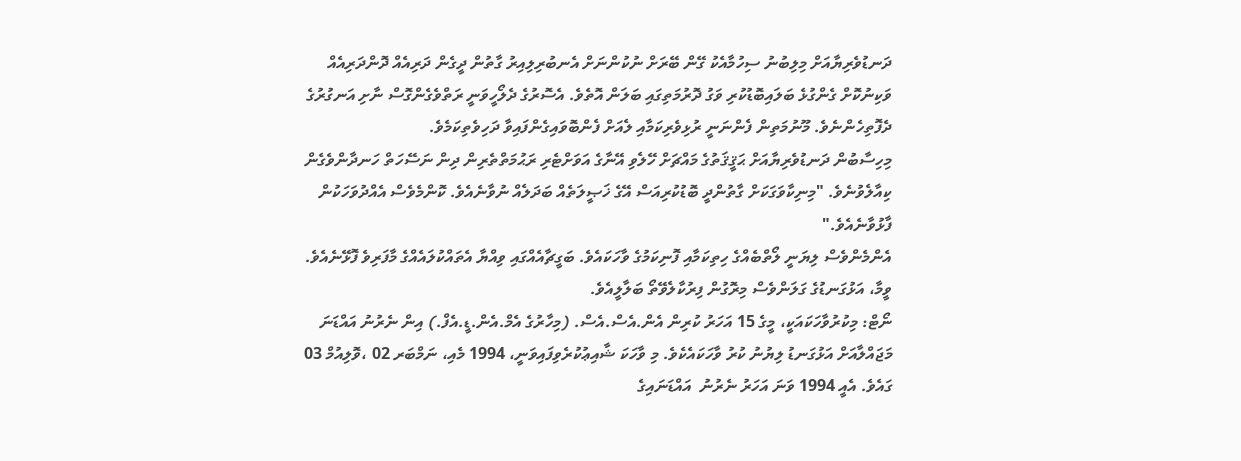ދަނޑުވެރިޔާއަށް މިލިބުނު ސިހުމާއެކު ގޭން ބޭރަށް ނުކުންނަށް އެނބުރިލިއިރު ގާތުން ދީގެން ދަރިއެއް ދޮންދަރިއެއް ވަކިނުކޮށް ގެންގުޅެ ބަލައިބޮޑުކުރި ވަގު ދޮރުމަތިގައި ބަލަން އޮތެވެ. އެސޮރުގެ ދެލޯހީވަނީ ރަތްވެގެންގޮސް ނާށި އަނގުރުގެ ދެފޮތިހެންނެވެ. މޫނުމަތިން ފެންނަނީ ރުޅިވެރިކަމާއި ލެއަށް ފެންބޮވައިގެންފައިވާ ދަހިވެތިކަމެވެ.
މިހިސާބުން ދަނޑުވެރިޔާއަށް ޙަޤީޤަތުގެ މައްޗަށް ހޭލެވި އޭނާގެ އަވަށްޓެރި ރަޙުމަތްތެރިން ދިން ނަސޭހަތް ހަނދާންވެގެން ކިއާލެވުނެވެ. "މިނިކާވަގަކަށް ގާތުންދީ ބޮޑުކުރިއަސް އޭގެ ޚަޞީލަތެއް ބަދަލެއް ނުވާނެއެވެ. ކޮންމެވެސް އެއްދުވަހަކުން ފާޅުވާނެއެވެ."
އެންމެންވެސް ލިޔަނީ ލޯތްބެއްގެ ހިތިކަމާއި ފޮނިކަމުގެ ވާހަކައެވެ. ބަގީޗާއެއްގައި ވިއްޔާ އެތައްކުލައެއްގެ މާފަރިވެ ފޮޅޭނެއެވެ. ވީމާ، އަޅުގަނޑުގެ ގަލަންވެސް މިރޮގުން ފިރުކާލެވޭތޯ ބަލާލީއެވެ.
ނޯޓް: މިކުރުވާހަކައަކީ، މީގެ 15 އަހަރު ކުރިން އެން.އެސް.އެސް. (މިހާރުގެ އެމް.އެން.ޑީ.އެފް.) އިން ނެރުނު އައްޑަނަ މަޖައްލާއަށް އަޅުގަނޑު ލިޔުނު ކުރު ވާހަކައެކެވެ. މި ވާހަކަ ޝާއިޢުކުރެވިފައިވަނީ، 1994 މެއި، ނަމްބަރ 02 ،ވޮލިއުމް 03 ގައެވެ. އެއީ 1994 ވަނަ އަހަރު ނެރުނު  އައްޑަނައިގެ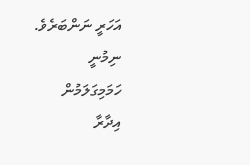އަހަރީ ނަންބަރެވެ.
ނިމުނީ
ހަމަމިގަލަމުން
އިދާރާ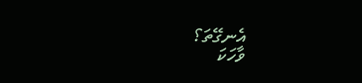އެނގޭތަ؟
ވާހަކަ